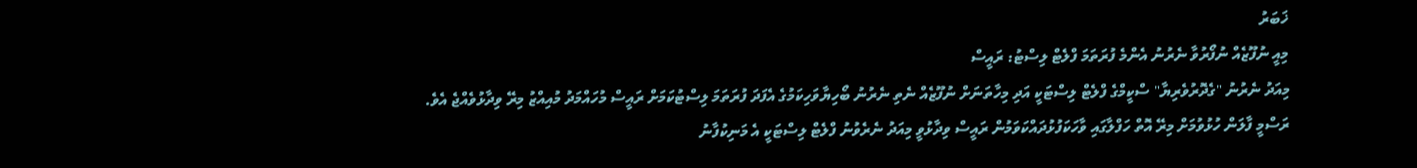ޚަބަރު
މިއީ ނުފޫޒެއް ނުފޯރުވާ ނެރުނު އެންމެ ފުރަތަމަ ފްލެޓް ލިސްޓު: ރައީސް
މިއަދު ނެރުނު "ގެދޮރުވެރިޔާ" ސްކީމްގެ ފްލެޓް ލިސްޓަކީ އަދި މިހާތަނަށް ނުފޫޒެއް ނެތި ނެރުނު ބޯހިޔާވަހިކަމުގެ އެފަދަ ފުރަތަމަ ލިސްޓުކަމަށް ރައީސް މުހައްމަދު މުއިއްޒު މިރޭ ވިދާޅުވެއްޖެ އެވެ.
ރަސްމީ ފާލަން ހުޅުވުމަށް މިރޭ އޮތް ހަފްލާގައި ވާހަކަފުޅުދައްކަވަމުން ރައީސް ވިދާޅުވީ މިއަދު ނެރެވުނު ފްލެޓް ލިސްޓަކީ އެ މަނިކުފާނު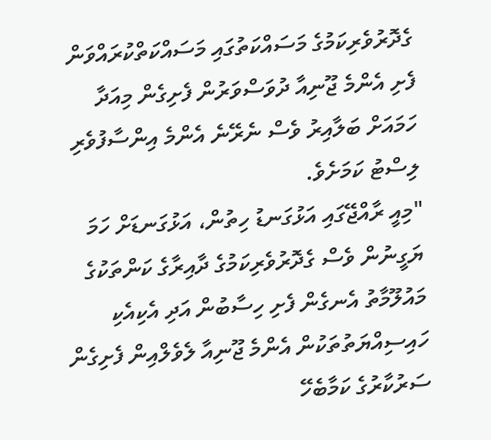ގެދޮރުވެރިކަމުގެ މަސައްކަތުގައި މަސައްކަތްކުރައްވަން ފެށި އެންމެ ޖޫނިއާ ދުވަސްވަރުން ފެށިގެން މިއަދާ ހަމައަށް ބަލާއިރު ވެސް ނެރޭނެ އެންމެ އިންސާފުވެރި ލިސްޓު ކަމަށެވެ.
"މިއީ ރާއްޖޭގައި އަޅުގަނޑު ހިތުން، އަޅުގަނޑަށް ހަމަ ޔަގީނުން ވެސް ގެދޮރުވެރިކަމުގެ ދާއިރާގެ ކަންތަކުގެ މައުލޫމާތު އެނގެން ފެށި ހިސާބުން އަދި އެކިއެކި ހައިސިއްޔަތުތަކުން އެންމެ ޖޫނިއާ ލެވެލްއިން ފެށިގެން ސަރުކާރުގެ ކަމާބެހޭ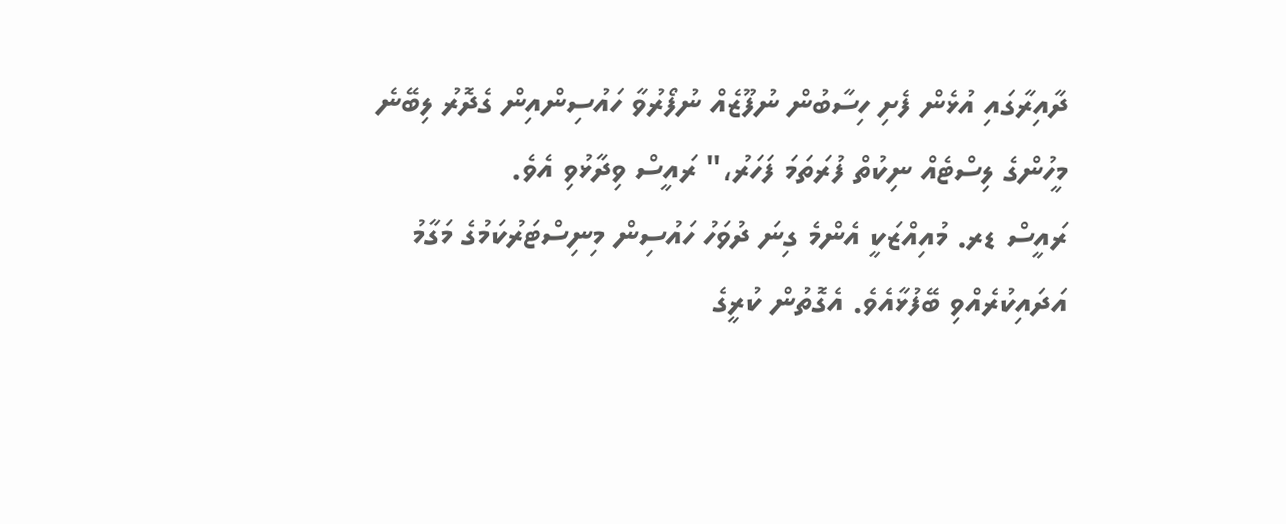ދާއިރާގައި އުޅެން ފެށި ހިސާބުން ނުފޫޒެއް ނުފޯރުވާ ހައުސިންއިން ގެދޮރު ލިބޭނެ މީހުންގެ ލިސްޓެއް ނިކުތް ފުރަތަމަ ފަހަރު،" ރައީސް ވިދާޅުވި އެވެ.
ރައީސް ޑރ. މުއިއްޒަކީ އެންމެ ގިނަ ދުވަހު ހައުސިން މިނިސްޓަރުކަމުގެ މަގާމު އަދައިކުރެއްވި ބޭފުޅާއެވެ. އެގޮތުން ކުރީގެ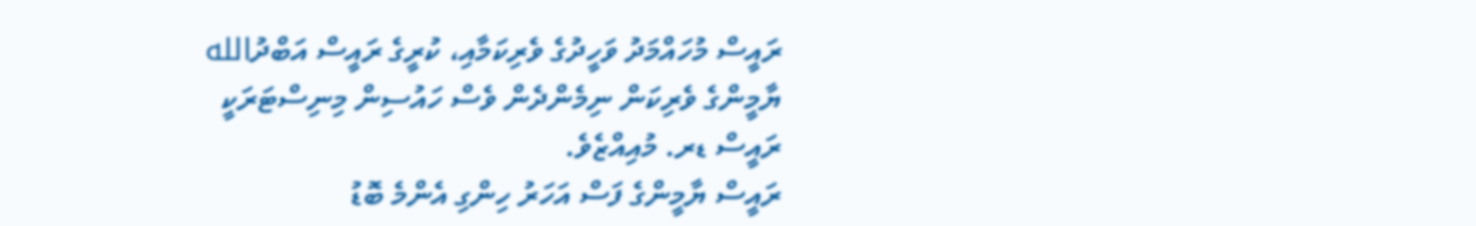ރައީސް މުހައްމަދު ވަހީދުގެ ވެރިކަމާއި، ކުރީގެ ރައީސް އަބްދުالله ޔާމީންގެ ވެރިކަން ނިމެންދެން ވެސް ހައުސިން މިނިސްޓަރަކީ ރައީސް ޑރ. މުއިއްޒެވެ.
ރައީސް ޔާމީންގެ ފަސް އަހަރު ހިންގި އެންމެ ބޮޑު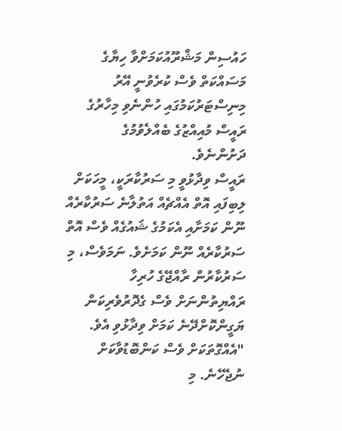ހައުސިން މަޝްރޫއުކަމަށްވާ ހިޔާގެ މަސައްކަތް ވެސް ކުރެވުނީ އޭރު މިނިސްޓަރުކަމުގައި ހުންނެވި މިހާރުގެ ރައީސް މުއިއްޒުގެ ބެއްލެވުމުގެ ދަށުންނެވެ.
ރައީސް ވިދާޅުވީ މި ސަރުކާރަކީ، މީހަކަށް ލިބިފައި އޮތް އެއްޗެއް އަތުލާނެ ސަރުކާރެއް ނޫން ކަމަށާއި އެކަމުގެ ޝައުގެއް ވެސް އޮތް ސަރުކާރެއް ނޫން ކަމަށެވެ. ނަމަވެސް، މި ސަރުކާރުން ރާއްޖޭގެ ހުރިހާ ރައްޔިތުންނަށް ވެސް ގެދޮރުވެރިކަން ޔަގީންކޮށްދޭނެ ކަމަށް ވިދާޅުވި އެވެ.
"އެއްގޮތަކަށް ވެސް ކަންބޮޑުވާކަށް ނުޖެހޭނެ. މި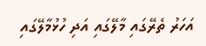އަހަރު ތެރޭގައި މާލޭގައި އަދި ހުޅުމާލޭގައި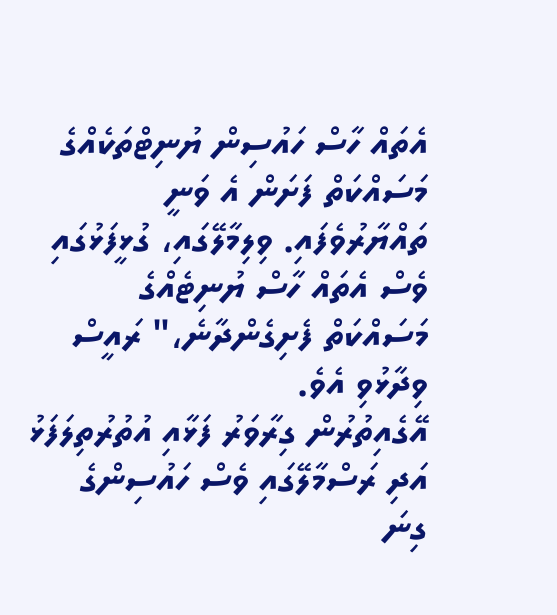އެތައް ހާސް ހައުސިން ޔުނިޓްތަކެއްގެ މަސައްކަތް ފަށަން އެ ވަނީ ތައްޔާރުވެފައި. ވިލިމާލޭގައި، ގުޅީފަޅުގައި ވެސް އެތައް ހާސް ޔުނިޓެއްގެ މަސައްކަތް ފެށިގެންދާނެ،" ރައީސް ވިދާޅުވި އެވެ.
އޭގެއިތުރުން ގިރާވަރު ފަޅާއި އުތުރުތިލަފަޅު އަދި ރަސްމާލޭގައި ވެސް ހައުސިންގެ ގިނަ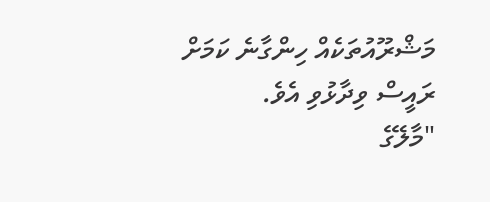މަޝްރޫއުތަކެއް ހިންގާނެ ކަމަށް ރައީސް ވިދާޅުވި އެވެ.
"މާލޭގެ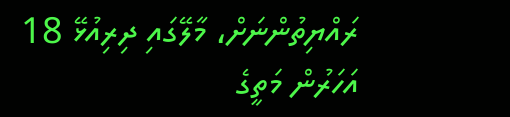ރައްޔިތުންނަށް، މާލޭގައި ދިރިއުޅޭ 18 އަހަރުން މަތީގެ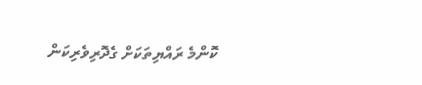ކޮންމެ ރައްޔިތަކަށް ގެދޮރިވެރިކަން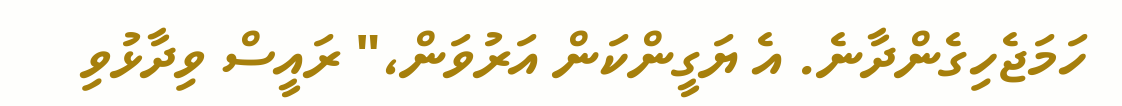ހަމަޖެހިގެންދާނެ. އެ ޔަގީންކަން އަރުވަން،" ރައީސް ވިދާޅުވި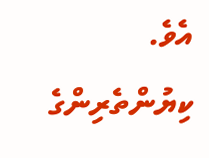އެވެ.
ކިޔުންތެރިންގެ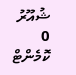ޝުއޫރު
0 ކޮމެންޓް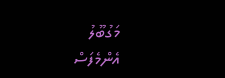މަގުބޫލު
އެންމެފަސް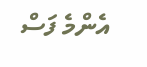އެންމެ ފަސް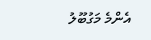އެންމެ މަގުބޫލު